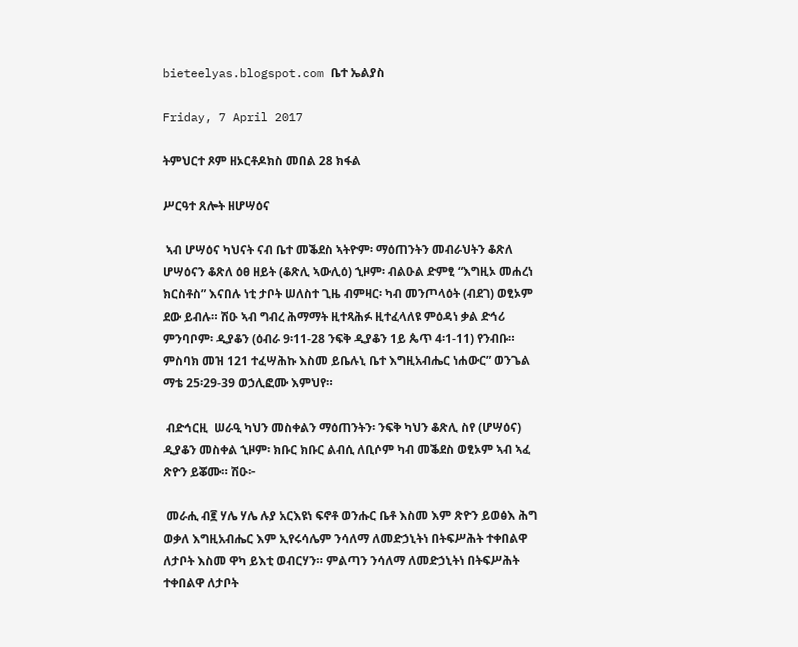bieteelyas.blogspot.com ቤተ ኤልያስ

Friday, 7 April 2017

ትምህርተ ጾም ዘኦርቶዶክስ መበል 28 ክፋል

ሥርዓተ ጸሎት ዘሆሣዕና

 ኣብ ሆሣዕና ካህናት ናብ ቤተ መቕደስ ኣትዮም፡ ማዕጠንትን መብራህትን ቆጽለ ሆሣዕናን ቆጽለ ዕፀ ዘይት (ቆጽሊ ኣውሊዕ) ኂዞም፡ ብልዑል ድምፂ “እግዚኦ መሐረነ ክርስቶስ” እናበሉ ነቲ ታቦት ሠለስተ ጊዜ ብምዛር፡ ካብ መንጦላዕት (ብደገ) ወፂኦም ደው ይብሉ። ሽዑ ኣብ ግብረ ሕማማት ዚተጻሕፉ ዚተፈላለዩ ምዕዳነ ቃል ድኅሪ ምንባቦም፡ ዲያቆን (ዕብራ 9፡11-28 ንፍቅ ዲያቆን 1ይ ጴጥ 4፡1-11) የንብቡ። ምስባክ መዝ 121 ተፈሣሕኩ እስመ ይቤሉኒ ቤተ እግዚአብሔር ነሐውር” ወንጌል ማቴ 25፡29-39 ወኃሊፎሙ እምህየ።

 ብድኅርዚ  ሠራዒ ካህን መስቀልን ማዕጠንትን፡ ንፍቅ ካህን ቆጽሊ ስየ (ሆሣዕና) ዲያቆን መስቀል ኂዞም፡ ክቡር ክቡር ልብሲ ለቢሶም ካብ መቕደስ ወፂኦም ኣብ ኣፈ ጽዮን ይቖሙ። ሽዑ፦

 መራሒ ብ፪ ሃሌ ሃሌ ሉያ አርእዩነ ፍኖቶ ወንሑር ቤቶ እስመ እም ጽዮን ይወፅእ ሕግ ወቃለ እግዚአብሔር እም ኢየሩሳሌም ንሳለማ ለመድኃኒትነ በትፍሥሕት ተቀበልዋ ለታቦት እስመ ዋካ ይእቲ ወብርሃን። ምልጣን ንሳለማ ለመድኃኒትነ በትፍሥሕት ተቀበልዋ ለታቦት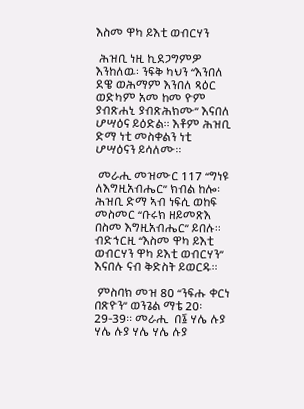እስመ ዋካ ይእቲ ወብርሃን

 ሕዝቢ ነዚ ኪደጋግምዎ እንከለዉ፡ ንፍቅ ካህን “እንበለ ደዌ ወሕማም እንበለ ጻዕር ወድካም አመ ከመ ዮም ያብጽሐኒ ያብጽሕክሙ” እናበለ ሆሣዕና ይዕድል። እቶም ሕዝቢ ድማ ነቲ መስቀልን ነቲ ሆሣዕናን ይሳለሙ።

 መራሒ መዝሙር 117 “ግነዩ ለእግዚአብሔር” ክብል ከሎ፡ ሕዝቢ ድማ ኣብ ነፍሲ ወከፍ መስመር “ቡሩክ ዘይመጽእ በስመ እግዚአብሔር” ይበሉ። ብድኅርዚ “እስመ ዋካ ይእቲ ወብርሃን ዋካ ይእቲ ወብርሃን” እናበሉ ናብ ቅድስት ይወርዱ።

 ምስባክ መዝ 80 “ንፍሑ ቀርነ በጽዮን” ወንጌል ማቴ 20፡29-39። መራሒ  በ፮ ሃሌ ሉያ ሃሌ ሉያ ሃሌ ሃሌ ሉያ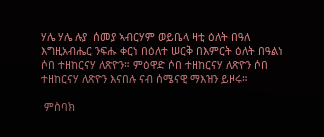ሃሌ ሃሌ ሉያ  ሰመያ ኣብርሃም ወይቤላ ዛቲ ዕለት በዓለ እግዚአብሔር ንፍሑ ቀርነ በዕለተ ሠርቅ በእምርት ዕለት በዓልነ ሶበ ተዘከርናሃ ለጽዮን። ምዕዋድ ሶበ ተዘከርናሃ ለጽዮን ሶበ ተዘከርናሃ ለጽዮን እናበሉ ናብ ሰሜናዊ ማእዝን ይዞሩ።

 ምስባክ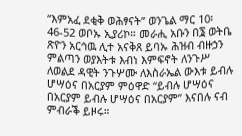“እምአፈ ደቂቅ ወሕፃናት” ወንጌል ማር 10፡46-52 ወቦኡ ኢያሪኮ። መራሒ አቡን በ፮ ወትቤ ጽዮን አርኅዉ ሊተ አናቅጸ ይባኡ ሕዝብ ብዙኃን ምልጣን ወያእትቱ እብነ እምፍኖት ለንጉሥ ለወልደ ዳዊት ንጉሦሙ ለእስራኤል ውእቱ ይብሉ ሆሣዕና በአርያም ምዕዋድ “ይብሉ ሆሣዕና በአርያም ይብሉ ሆሣዕና በአርያም” እናበሉ ናብ ምብራቕ ይዞሩ።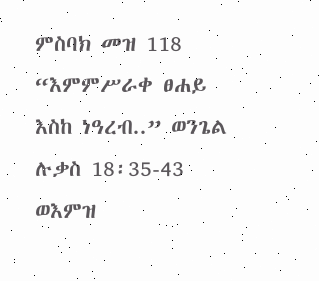ምስባክ መዝ 118 “እምምሥራቀ ፀሐይ እስከ ነዓረብ..” ወንጌል ሉቃስ 18፡35-43 ወእምዝ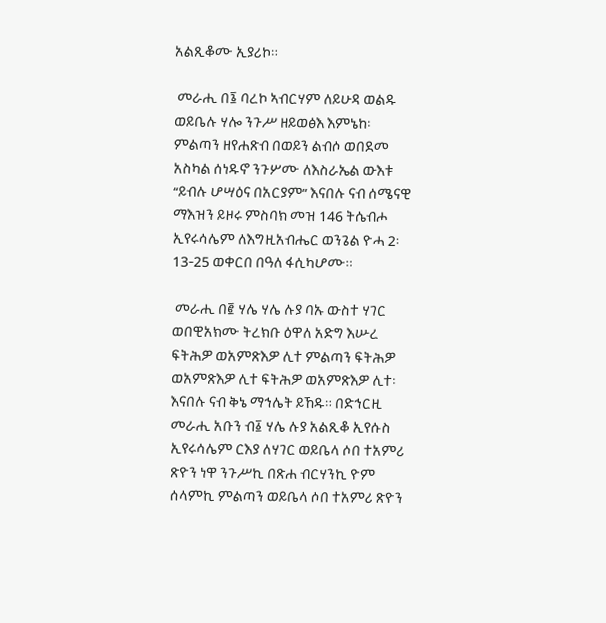አልጺቆሙ ኢያሪኮ።

 መራሒ በ፮ ባረኮ ኣብርሃም ለይሁዳ ወልዱ ወይቤሉ ሃሎ ንጉሥ ዘይወፅእ እምኔከ፡ ምልጣን ዘየሐጽብ በወይን ልብሶ ወበደመ አስካል ሰነዱኖ ንጉሦሙ ለእስራኤል ውእቱ “ይብሉ ሆሣዕና በአርያም” እናበሉ ናብ ሰሜናዊ ማእዝን ይዞሩ ምስባክ መዝ 146 ትሴብሖ ኢየሩሳሌም ለእግዚአብሔር ወንጌል ዮሓ 2፡13-25 ወቀርበ በዓለ ፋሲካሆሙ።

 መራሒ በ፪ ሃሌ ሃሌ ሉያ ባኡ ውስተ ሃገር ወበዊአክሙ ትረክቡ ዕዋለ አድግ እሡረ ፍትሕዎ ወአምጽእዎ ሊተ ምልጣን ፍትሕዎ ወአምጽእዎ ሊተ ፍትሕዎ ወአምጽእዎ ሊተ፡ እናበሉ ናብ ቅኔ ማኅሌት ይኸዱ። በድኅርዚ መራሒ አቡን ብ፩ ሃሌ ሉያ አልጺቆ ኢየሱስ ኢየሩሳሌም ርእያ ለሃገር ወይቤላ ሶበ ተአምሪ ጽዮን ነዋ ንጉሥኪ በጽሐ ብርሃንኪ ዮም ሰላምኪ ምልጣን ወይቤላ ሶበ ተአምሪ ጽዮን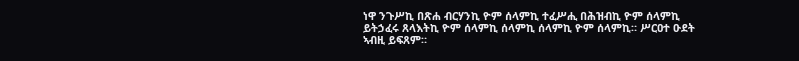ነዋ ንጉሥኪ በጽሐ ብርሃንኪ ዮም ሰላምኪ ተፈሥሒ በሕዝብኪ ዮም ሰላምኪ ይትኃፈሩ ጸላእትኪ ዮም ሰላምኪ ሰላምኪ ሰላምኪ ዮም ሰላምኪ። ሥርዐተ ዑደት ኣብዚ ይፍጸም።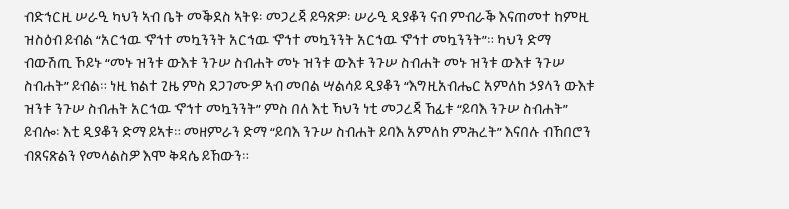ብድኅርዚ ሠራዒ ካህን ኣብ ቤት መቕደስ ኣትዩ፡ መጋረጃ ይዓጽዎ፡ ሠራዒ ዲያቆን ናብ ምብራቕ እናጠመተ ከምዚ ዝስዕብ ይብል “አርኅዉ ኆኅተ መኳንንት አርኅዉ ኆኅተ መኳንንት አርኅዉ ኆኅተ መኳንንት”። ካህን ድማ ብውሽጢ ኾይኑ “መኑ ዝንቱ ውእቱ ንጉሠ ስብሐት መኑ ዝንቱ ውእቱ ንጉሠ ስብሐት መኑ ዝንቱ ውእቱ ንጉሠ ስብሐት” ይብል። ነዚ ክልተ ጊዜ ምስ ደጋገሙዎ ኣብ መበል ሣልሳይ ዲያቆን “እግዚአብሔር አምለከ ኃያላን ውእቱ ዝንቱ ንጉሠ ስብሐት አርኅዉ ኆኅተ መኳንንት” ምስ በለ እቲ ኻህን ነቲ መጋረጃ ኸፊቱ “ይባእ ንጉሠ ስብሐት” ይብሎ፡ እቲ ዲያቆን ድማ ይኣቱ። መዘምራን ድማ “ይባእ ንጉሠ ስብሐት ይባእ አምለከ ምሕረት” እናበሉ ብኸበሮን ብጸናጽልን የመላልስዎ እሞ ቅዳሴ ይኸውን።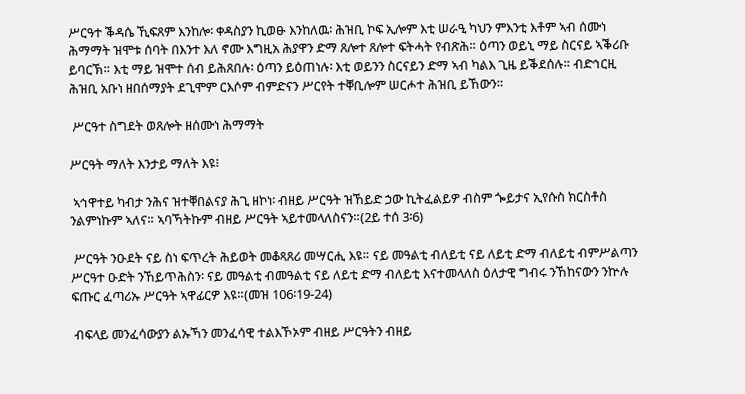ሥርዓተ ቕዳሴ ኺፍጸም እንከሎ፡ ቀዳስያን ኪወፁ እንከለዉ፡ ሕዝቢ ኮፍ ኢሎም እቲ ሠራዒ ካህን ምእንቲ እቶም ኣብ ሰሙነ ሕማማት ዝሞቱ ሰባት በእንተ እለ ኖሙ እግዚአ ሕያዋን ድማ ጸሎተ ጸሎተ ፍትሓት የብጽሕ። ዕጣን ወይኒ ማይ ስርናይ ኣቕሪቡ ይባርኽ። እቲ ማይ ዝሞተ ሰብ ይሕጸበሉ፡ ዕጣን ይዕጠነሉ፡ እቲ ወይንን ስርናይን ድማ ኣብ ካልእ ጊዜ ይቕደሰሉ። ብድኅርዚ ሕዝቢ አቡነ ዘበሰማያት ደጊሞም ርእሶም ብምድናን ሥርየት ተቐቢሎም ሠርሖተ ሕዝቢ ይኸውን።

 ሥርዓተ ስግደት ወጸሎት ዘሰሙነ ሕማማት

ሥርዓት ማለት እንታይ ማለት እዩ፧

 ኣኅዋተይ ካብታ ንሕና ዝተቐበልናያ ሕጊ ዘኮነ፡ ብዘይ ሥርዓት ዝኸይድ ኃው ኪትፈልይዎ ብስም ጐይታና ኢየሱስ ክርስቶስ ንልምነኩም ኣለና። ኣባኻትኩም ብዘይ ሥርዓት ኣይተመላለስናን።(2ይ ተሰ 3፡6)

 ሥርዓት ንዑደት ናይ ስነ ፍጥረት ሕይወት መቆጻጸሪ መሣርሒ እዩ። ናይ መዓልቲ ብለይቲ ናይ ለይቲ ድማ ብለይቲ ብምሥልጣን ሥርዓተ ዑድት ንኸይጥሕስን፡ ናይ መዓልቲ ብመዓልቲ ናይ ለይቲ ድማ ብለይቲ እናተመላለስ ዕለታዊ ግብሩ ንኸከናውን ንኵሉ ፍጡር ፈጣሪኡ ሥርዓት ኣዋፊርዎ እዩ።(መዝ 106፡19-24)

 ብፍላይ መንፈሳውያን ልኡኻን መንፈሳዊ ተልእኾኦም ብዘይ ሥርዓትን ብዘይ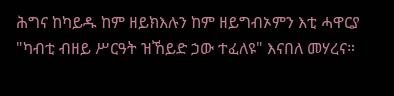ሕግና ከካይዱ ከም ዘይክእሉን ከም ዘይግብኦምን እቲ ሓዋርያ "ካብቲ ብዘይ ሥርዓት ዝኸይድ ኃው ተፈለዩ" እናበለ መሃረና።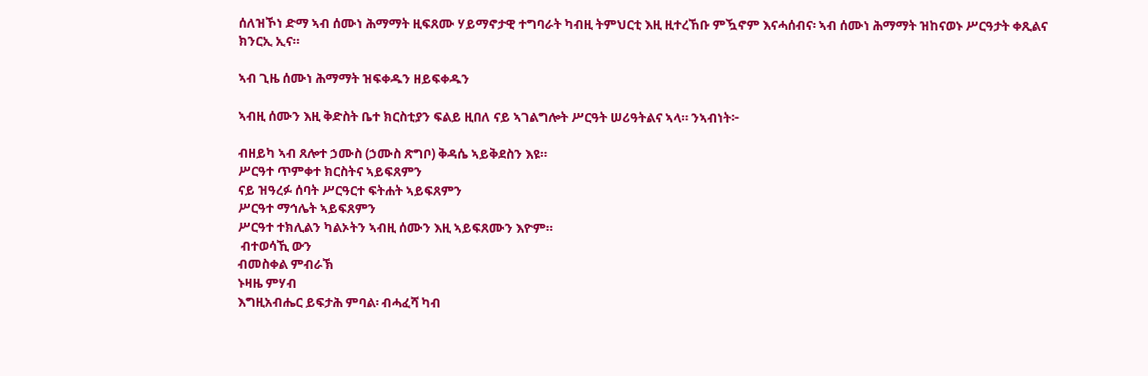ሰለዝኾነ ድማ ኣብ ሰሙነ ሕማማት ዚፍጸሙ ሃይማኖታዊ ተግባራት ካብዚ ትምህርቲ እዚ ዚተረኸቡ ምዃኖም እናሓሰብና፡ ኣብ ሰሙነ ሕማማት ዝከናወኑ ሥርዓታት ቀጺልና ክንርኢ ኢና።

ኣብ ጊዜ ሰሙነ ሕማማት ዝፍቀዱን ዘይፍቀዱን

ኣብዚ ሰሙን እዚ ቅድስት ቤተ ክርስቲያን ፍልይ ዚበለ ናይ ኣገልግሎት ሥርዓት ሠሪዓትልና ኣላ። ንኣብነት፦

ብዘይካ ኣብ ጸሎተ ኃሙስ (ኃሙስ ጽግቦ) ቅዳሴ ኣይቅደስን እዩ።
ሥርዓተ ጥምቀተ ክርስትና ኣይፍጸምን
ናይ ዝዓረፉ ሰባት ሥርዓርተ ፍትሐት ኣይፍጸምን
ሥርዓተ ማኅሌት ኣይፍጸምን
ሥርዓተ ተክሊልን ካልኦትን ኣብዚ ሰሙን እዚ ኣይፍጸሙን እዮም።
 ብተወሳኺ ውን
ብመስቀል ምብራኽ
ኑዛዜ ምሃብ
እግዚአብሔር ይፍታሕ ምባል፡ ብሓፈሻ ካብ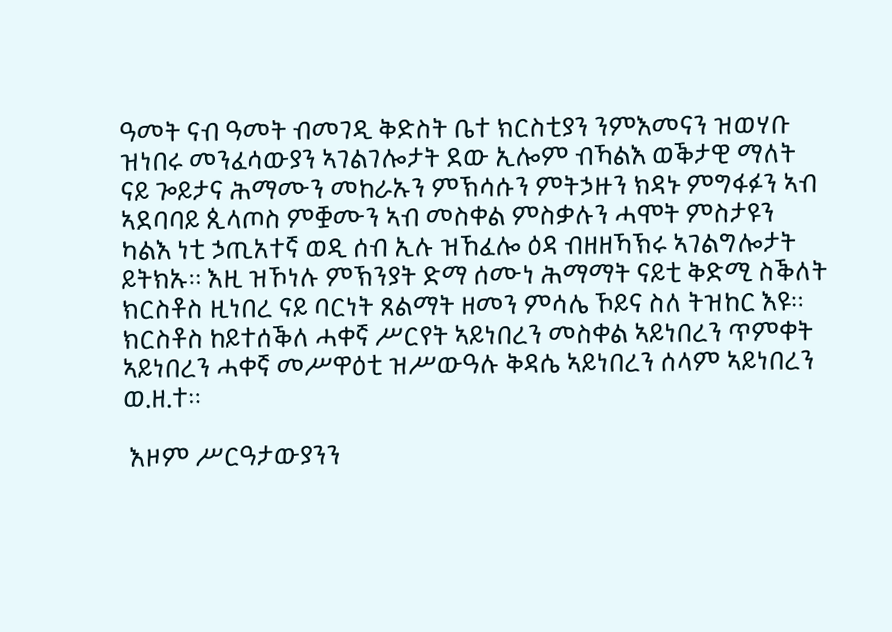ዓመት ናብ ዓመት ብመገዲ ቅድስት ቤተ ክርስቲያን ንምእመናን ዝወሃቡ ዝነበሩ መንፈሳውያን ኣገልገሎታት ደው ኢሎም ብኻልእ ወቕታዊ ማለት ናይ ጐይታና ሕማሙን መከራኡን ምኽሳሱን ምትኃዙን ክዳኑ ምግፋፉን ኣብ ኣደባባይ ጲላጦስ ምቛሙን ኣብ መስቀል ምስቃሉን ሓሞት ምስታዩን ካልእ ነቲ ኃጢአተኛ ወዲ ሰብ ኢሉ ዝኸፈሎ ዕዳ ብዘዘኻኽሩ ኣገልግሎታት ይትክኡ። እዚ ዝኾነሉ ምኽንያት ድማ ሰሙነ ሕማማት ናይቲ ቅድሚ ስቕለት ክርስቶስ ዚነበረ ናይ ባርነት ጸልማት ዘመን ምሳሌ ኾይና ስለ ትዝከር እዩ። ክርስቶስ ከይተሰቕለ ሓቀኛ ሥርየት ኣይነበረን መስቀል ኣይነበረን ጥምቀት ኣይነበረን ሓቀኛ መሥዋዕቲ ዝሥውዓሉ ቅዳሴ ኣይነበረን ሰላም ኣይነበረን ወ.ዘ.ተ።

 እዞም ሥርዓታውያንን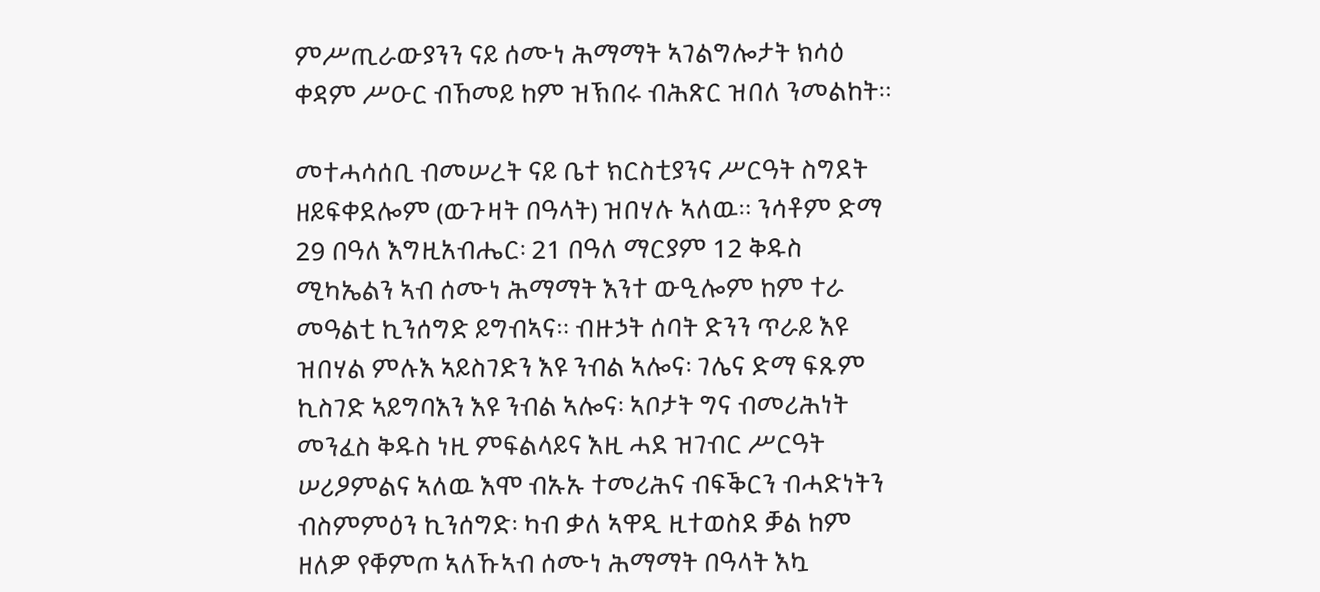ምሥጢራውያንን ናይ ሰሙነ ሕማማት ኣገልግሎታት ክሳዕ ቀዳም ሥዑር ብኸመይ ከም ዝኽበሩ ብሕጽር ዝበለ ንመልከት።

መተሓሳሰቢ ብመሠረት ናይ ቤተ ክርስቲያንና ሥርዓት ስግደት ዘይፍቀደሎም (ውጉዛት በዓላት) ዝበሃሉ ኣለዉ። ንሳቶም ድማ 29 በዓለ እግዚአብሔር፡ 21 በዓለ ማርያም 12 ቅዱስ ሚካኤልን ኣብ ሰሙነ ሕማማት እንተ ውዒሎም ከም ተራ መዓልቲ ኪንሰግድ ይግብኣና። ብዙኃት ሰባት ድንን ጥራይ እዩ ዝበሃል ምሉእ ኣይስገድን እዩ ንብል ኣሎና፡ ገሌና ድማ ፍጹም ኪስገድ ኣይግባእን እዩ ንብል ኣሎና፡ ኣቦታት ግና ብመሪሕነት መንፈስ ቅዱስ ነዚ ምፍልላይና እዚ ሓደ ዝገብር ሥርዓት ሠሪዖምልና ኣለዉ እሞ ብኡኡ ተመሪሕና ብፍቕርን ብሓድነትን ብስምምዕን ኪንሰግድ፡ ካብ ቃለ ኣዋዲ ዚተወስደ ቓል ከም ዘለዎ የቐምጦ ኣለኹኣብ ሰሙነ ሕማማት በዓላት እኳ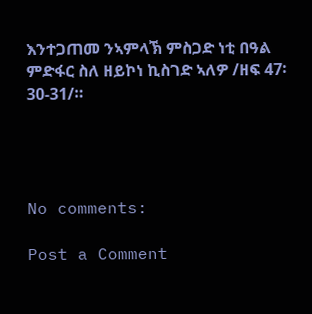እንተጋጠመ ንኣምላኽ ምስጋድ ነቲ በዓል ምድፋር ስለ ዘይኮነ ኪስገድ ኣለዎ /ዘፍ 47፡30-31/።




No comments:

Post a Comment